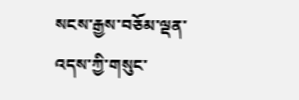སངས་རྒྱས་བཅོམ་ལྡན་འདས་ཀྱི་གསུང་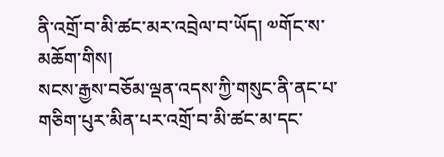ནི་འགྲོ་བ་མི་ཚང་མར་འབྲེལ་བ་ཡོད། ༧གོང་ས་མཆོག་གིས།
སངས་རྒྱས་བཅོམ་ལྡན་འདས་ཀྱི་གསུང་ནི་ནང་པ་གཅིག་པུར་མིན་པར་འགྲོ་བ་མི་ཚང་མ་དང་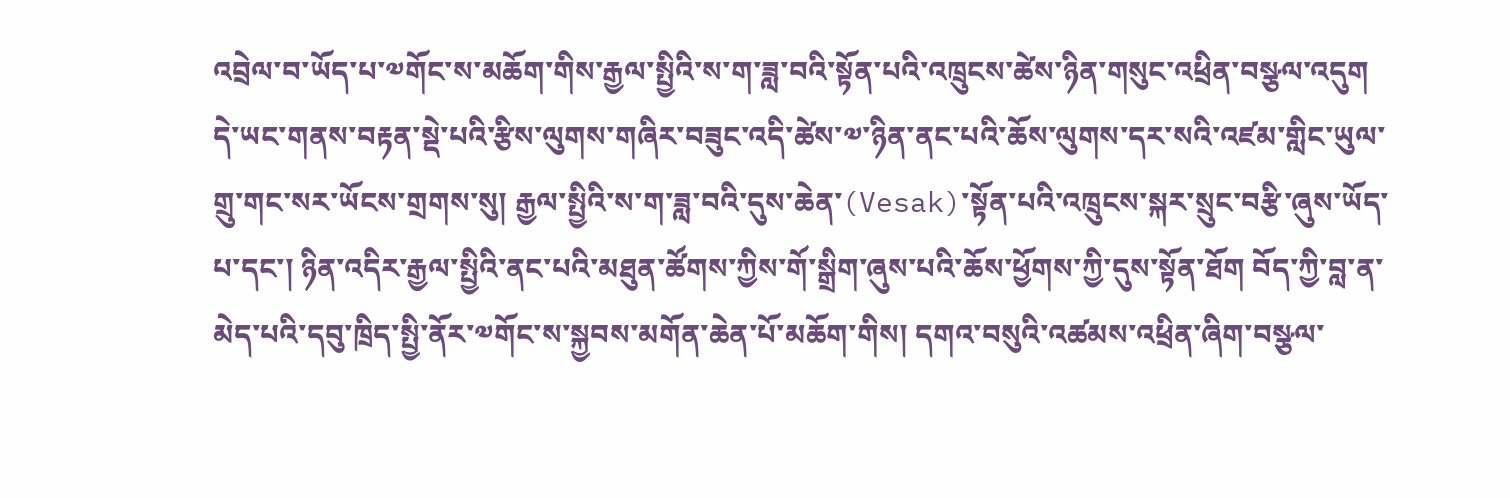འབྲེལ་བ་ཡོད་པ་༧གོང་ས་མཆོག་གིས་རྒྱལ་སྤྱིའི་ས་ག་ཟླ་བའི་སྟོན་པའི་འཁྲུངས་ཚེས་ཉིན་གསུང་འཕྲིན་བསྩལ་འདུག
དེ་ཡང་གནས་བརྟན་སྡེ་པའི་རྩིས་ལུགས་གཞིར་བཟུང་འདི་ཚེས་༧་ཉིན་ནང་པའི་ཆོས་ལུགས་དར་སའི་འཛམ་གླིང་ཡུལ་གྲུ་གང་སར་ཡོངས་གྲགས་སུ། རྒྱལ་སྤྱིའི་ས་ག་ཟླ་བའི་དུས་ཆེན་(Vesak)་སྟོན་པའི་འཁྲུངས་སྐར་སྲུང་བརྩི་ཞུས་ཡོད་པ་དང་། ཉིན་འདིར་རྒྱལ་སྤྱིའི་ནང་པའི་མཐུན་ཚོགས་ཀྱིས་གོ་སྒྲིག་ཞུས་པའི་ཆོས་ཕྱོགས་ཀྱི་དུས་སྟོན་ཐོག བོད་ཀྱི་བླ་ན་མེད་པའི་དབུ་ཁྲིད་སྤྱི་ནོར་༧གོང་ས་སྐྱབས་མགོན་ཆེན་པོ་མཆོག་གིས། དགའ་བསུའི་འཚམས་འཕྲིན་ཞིག་བསྩལ་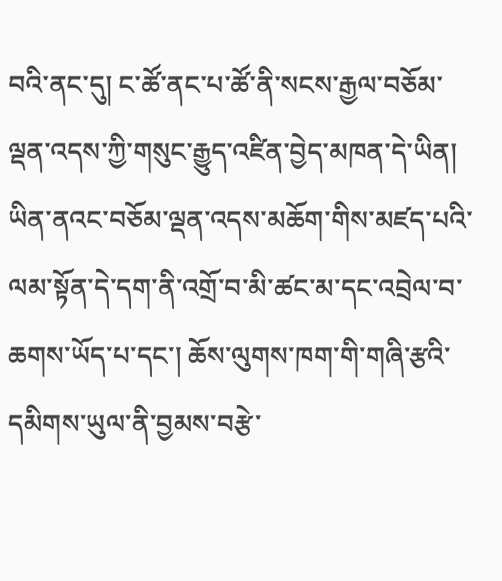བའི་ནང་དུ། ང་ཚོ་ནང་པ་ཚོ་ནི་སངས་རྒྱལ་བཅོམ་ལྡན་འདས་ཀྱི་གསུང་རྒྱུད་འཛིན་བྱེད་མཁན་དེ་ཡིན། ཡིན་ནའང་བཅོམ་ལྡན་འདས་མཆོག་གིས་མཛད་པའི་ལམ་སྟོན་དེ་དག་ནི་འགྲོ་བ་མི་ཚང་མ་དང་འབྲེལ་བ་ཆགས་ཡོད་པ་དང་། ཆོས་ལུགས་ཁག་གི་གཞི་རྩའི་དམིགས་ཡུལ་ནི་བྱམས་བརྩེ་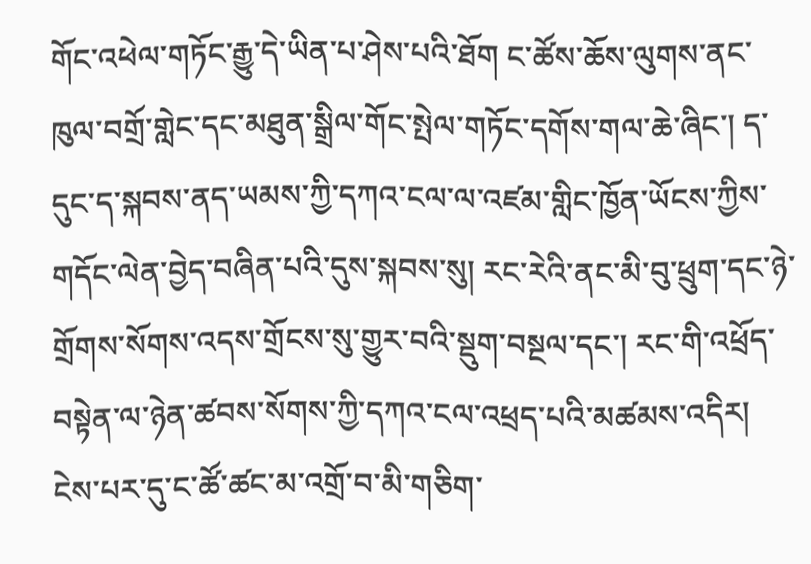གོང་འཕེལ་གཏོང་རྒྱུ་དེ་ཡིན་པ་ཤེས་པའི་ཐོག ང་ཚོས་ཆོས་ལུགས་ནང་ཁུལ་བགྲོ་གླེང་དང་མཐུན་སྒྲིལ་གོང་སྤེལ་གཏོང་དགོས་གལ་ཆེ་ཞིང་། ད་དུང་ད་སྐབས་ནད་ཡམས་ཀྱི་དཀའ་ངལ་ལ་འཛམ་གླིང་ཁྱོན་ཡོངས་ཀྱིས་གདོང་ལེན་བྱེད་བཞིན་པའི་དུས་སྐབས་སུ། རང་རེའི་ནང་མི་བུ་ཕྲུག་དང་ཉེ་གྲོགས་སོགས་འདས་གྲོངས་སུ་གྱུར་བའི་སྡུག་བསྔལ་དང་། རང་གི་འཕྲོད་བསྟེན་ལ་ཉེན་ཚབས་སོགས་ཀྱི་དཀའ་ངལ་འཕྲད་པའི་མཚམས་འདིར། ངེས་པར་དུ་ང་ཚོ་ཚང་མ་འགྲོ་བ་མི་གཅིག་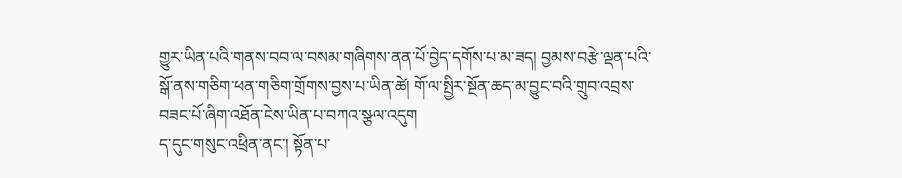གྱུར་ཡིན་པའི་གནས་བབ་ལ་བསམ་གཞིགས་ནན་པོ་བྱེད་དགོས་པ་མ་ཟད། བྱམས་བརྩེ་ལྡན་པའི་སྒོ་ནས་གཅིག་ཕན་གཅིག་གྲོགས་བྱས་པ་ཡིན་ཚེ། གོ་ལ་སྤྱིར་སྔོན་ཆད་མ་བྱུང་བའི་གྲུབ་འབྲས་བཟང་པོ་ཞིག་འཐོན་ངེས་ཡིན་པ་བཀའ་སྩལ་འདུག
ད་དུང་གསུང་འཕྲིན་ནང་། སྟོན་པ་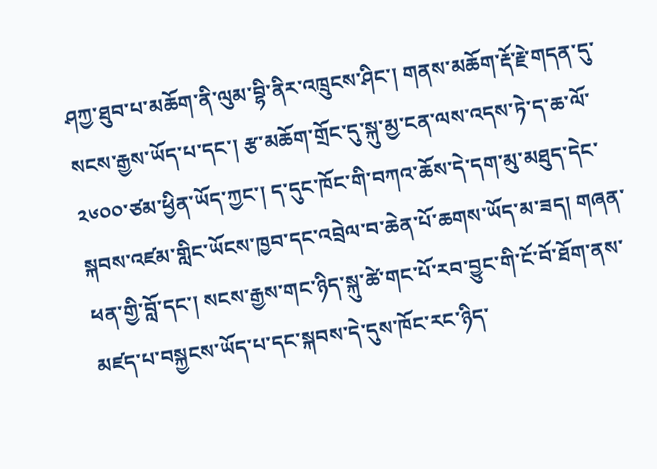ཤཀྱ་ཐུབ་པ་མཆོག་ནི་ལུམ་བྷི་ནིར་འཁྲུངས་ཤིང་། གནས་མཆོག་རྡོ་རྗེ་གདན་དུ་སངས་རྒྱས་ཡོད་པ་དང་། རྩ་མཆོག་གྲོང་དུ་སྐུ་མྱ་ངན་ལས་འདས་ཏེ་ད་ཆ་ལོ་༢༦༠༠་ཙམ་ཕྱིན་ཡོད་ཀྱང་། ད་དུང་ཁོང་གི་བཀའ་ཆོས་དེ་དག་མུ་མཐུད་དེང་སྐབས་འཛམ་གླིང་ཡོངས་ཁྱབ་དང་འབྲེལ་བ་ཆེན་པོ་ཆགས་ཡོད་མ་ཟད། གཞན་ཕན་གྱི་བློ་དང་། སངས་རྒྱས་གང་ཉིད་སྐུ་ཚེ་གང་པོ་རབ་བྱུང་གི་ངོ་བོ་ཐོག་ནས་མཛད་པ་བསྐྱངས་ཡོད་པ་དང་སྐབས་དེ་དུས་ཁོང་རང་ཉིད་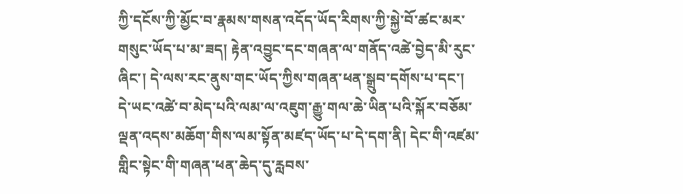ཀྱི་དངོས་ཀྱི་མྱོང་བ་རྣམས་གསན་འདོད་ཡོད་རིགས་ཀྱི་སྐྱེ་བོ་ཚང་མར་གསུང་ཡོད་པ་མ་ཟད། རྟེན་འབྱུང་དང་གཞན་ལ་གནོད་འཚེ་བྱེད་མི་རུང་ཞིང་། དེ་ལས་རང་ནུས་གང་ཡོད་ཀྱིས་གཞན་ཕན་སྒྲུབ་དགོས་པ་དང་། དེ་ཡང་འཚེ་བ་མེད་པའི་ལམ་ལ་འཇུག་རྒྱུ་གལ་ཆེ་ཡིན་པའི་སྐོར་བཅོམ་ལྡན་འདས་མཆོག་གིས་ལམ་སྟོན་མཛད་ཡོད་པ་དེ་དག་ནི། དེང་གི་འཛམ་གླིང་སྟེང་གི་གཞན་ཕན་ཆེད་དུ་རླབས་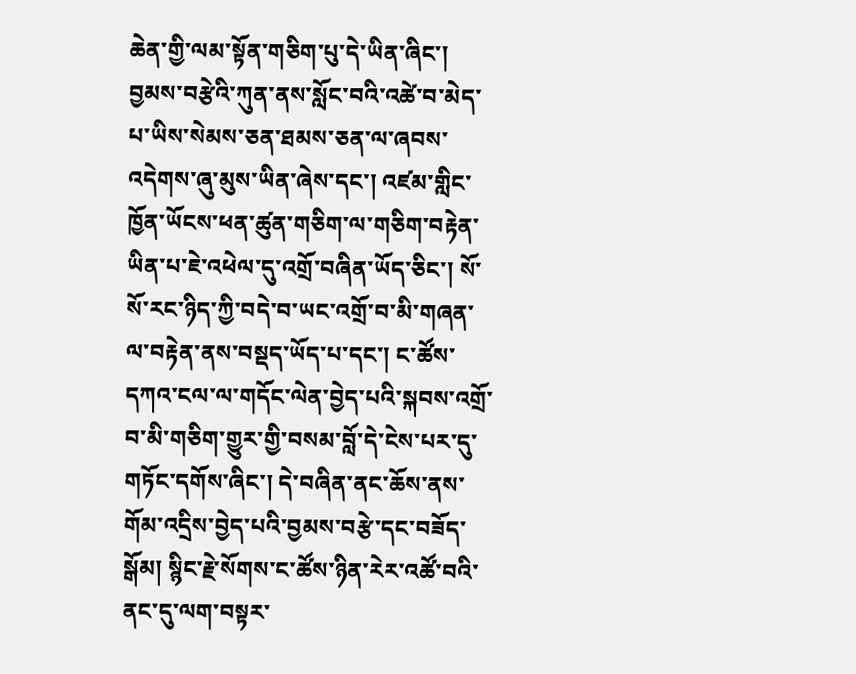ཆེན་གྱི་ལམ་སྟོན་གཅིག་པུ་དེ་ཡིན་ཞིང་། བྱམས་བརྩེའི་ཀུན་ནས་སློང་བའི་འཚེ་བ་མེད་པ་ཡིས་སེམས་ཅན་ཐམས་ཅན་ལ་ཞབས་འདེགས་ཞུ་མུས་ཡིན་ཞེས་དང་། འཛམ་གླིང་ཁྱོན་ཡོངས་ཕན་ཚུན་གཅིག་ལ་གཅིག་བརྟེན་ཡིན་པ་ཇེ་འཕེལ་དུ་འགྲོ་བཞིན་ཡོད་ཅིང་། སོ་སོ་རང་ཉིད་ཀྱི་བདེ་བ་ཡང་འགྲོ་བ་མི་གཞན་ལ་བརྟེན་ནས་བསྡད་ཡོད་པ་དང་། ང་ཚོས་དཀའ་ངལ་ལ་གདོང་ལེན་བྱེད་པའི་སྐབས་འགྲོ་བ་མི་གཅིག་གྱུར་གྱི་བསམ་བློ་དེ་ངེས་པར་དུ་གཏོང་དགོས་ཞིང་། དེ་བཞིན་ནང་ཆོས་ནས་གོམ་འདྲིས་བྱེད་པའི་བྱམས་བརྩེ་དང་བཟོད་སྒོམ། སྙིང་རྗེ་སོགས་ང་ཚོས་ཉིན་རེར་འཚོ་བའི་ནང་དུ་ལག་བསྟར་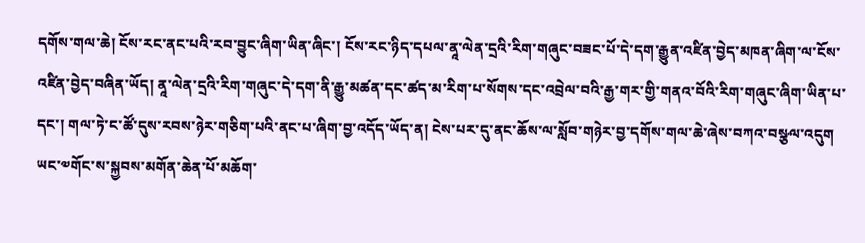དགོས་གལ་ཆེ། ངོས་རང་ནང་པའི་རབ་བྱུང་ཞིག་ཡིན་ཞིང་། ངོས་རང་ཉིད་དཔལ་ནཱ་ལེན་དྲའི་རིག་གཞུང་བཟང་པོ་དེ་དག་རྒྱུན་འཛིན་བྱེད་མཁན་ཞིག་ལ་ངོས་འཛིན་བྱེད་བཞིན་ཡོད། ནཱ་ལེན་དྲའི་རིག་གཞུང་དེ་དག་ནི་རྒྱུ་མཚན་དང་ཚད་མ་རིག་པ་སོགས་དང་འབྲེལ་བའི་རྒྱ་གར་གྱི་གནའ་བོའི་རིག་གཞུང་ཞིག་ཡིན་པ་དང་། གལ་ཏེ་ང་ཚོ་དུས་རབས་ཉེར་གཅིག་པའི་ནང་པ་ཞིག་བྱ་འདོད་ཡོད་ན། ངེས་པར་དུ་ནང་ཆོས་ལ་སློབ་གཉེར་བྱ་དགོས་གལ་ཆེ་ཞེས་བཀའ་བསྩལ་འདུག
ཡང་༧གོང་ས་སྐྱབས་མགོན་ཆེན་པོ་མཆོག་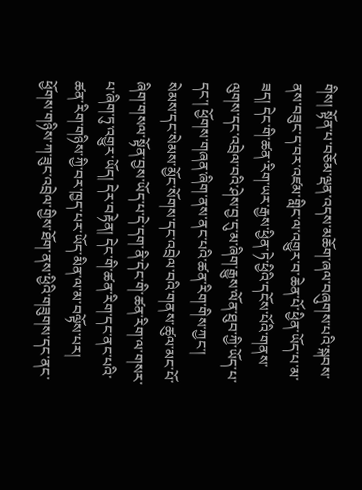གིས། སྟོན་པ་བཅོམ་ལྡན་འདས་མཆོག་ཞལ་བཞུགས་པའི་སྐབས་ནས་བཟུང་ད་བར་འཛམ་གླིང་ལ་འགྱུར་བ་ཆེན་པོ་ཕྱིན་ཡོད་པ་མ་ཟད། དེང་གི་ཚན་རིག་ཡར་རྒྱས་ཕྱིན་ཏེ་ཕྱིའི་དངོས་པོའི་གནས་ལུགས་དང་འབྲེལ་བའི་ཤེས་བྱ་དུ་མ་ཞིག་རྒྱུས་ལོན་ཐུབ་ཀྱི་ཡོད་པ་དང་། ཕྱོགས་གཞན་ཞིག་ནས་ནང་པའི་ཚན་རིག་གིས་ཀྱང་། སེམས་དང་སེམས་མྱོང་སོགས་དང་འབྲེལ་བའི་གནས་ཚུལ་མང་པོ་ཞིག་གསལ་སྟོན་བྱས་ཡོད་པ་དེ་དག་ནི་དེང་གི་ཚན་རིག་ལ་གསར་པ་ཞིག་ཏུ་འགྱུར་ཡོད། དེར་བརྟེན། དེང་གི་ཚན་རིག་དང་ནང་པའི་ཚན་རིག་གཉིས་ཀྱི་བར་ཁྱད་པར་ཡོད་མིན་ལ་མ་བལྟོས་པར། ཕྱོགས་གཉིས་ཀ་ཟུང་འབྲེལ་གྱིས་ཐོག་ནས་ཕྱིའི་གཟུགས་དང་ནང་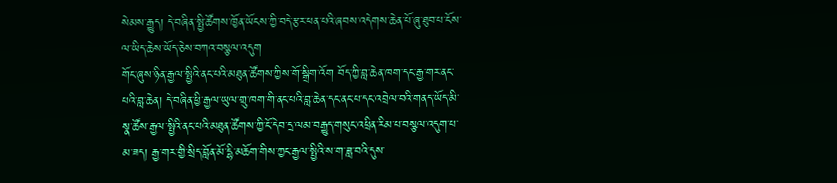སེམས་རྒྱུད། དེ་བཞིན་སྤྱི་ཚོགས་ཁྱོན་ཡོངས་ཀྱི་བདེ་རྩར་ཕན་པའི་ཞབས་འདེགས་ཆེན་པོ་ཞུ་ཐུབ་པ་ངོས་ལ་ཡིད་ཆེས་ཡོད་ཅེས་བཀའ་བསྩལ་འདུག
གོང་ཞུས་ཉིན་རྒྱལ་སྤྱིའི་ནང་པའི་མཐུན་ཚོགས་ཀྱིས་གོ་སྒྲིག་འོག བོད་ཀྱི་བླ་ཆེན་ཁག་དང་རྒྱ་གར་ནང་པའི་བླ་ཆེན། དེ་བཞིན་ཕྱི་རྒྱལ་ཡུལ་གྲུ་ཁག་གི་ནང་པའི་བླ་ཆེན་དང་ནང་པ་དང་འབྲེལ་བའི་གནད་ཡོད་མི་སྣ་ཚོས་རྒྱལ་སྤྱིའི་ནང་པའི་མཐུན་ཚོགས་ཀྱི་ངོ་དེབ་དྲ་ལམ་བརྒྱུད་གསུང་འཕྲིན་རིམ་པ་བསྩལ་འདུག་པ་མ་ཟད། རྒྱ་གར་གྱི་སྲིད་བློན་མོ་དྷི་མཆོག་གིས་ཀྱང་རྒྱལ་སྤྱིའི་ས་ག་ཟླ་བའི་དུས་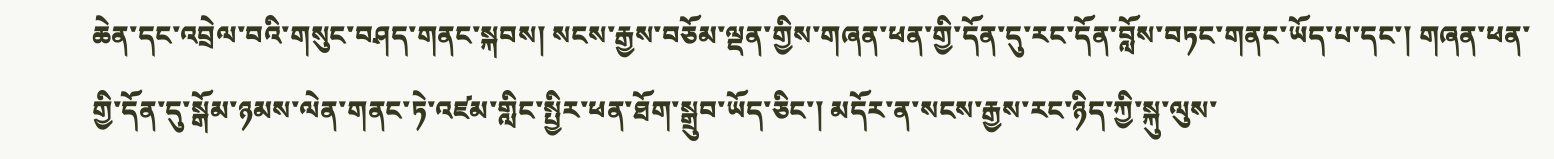ཆེན་དང་འབྲེལ་བའི་གསུང་བཤད་གནང་སྐབས། སངས་རྒྱས་བཅོམ་ལྡན་གྱིས་གཞན་ཕན་གྱི་དོན་དུ་རང་དོན་བློས་བཏང་གནང་ཡོད་པ་དང་། གཞན་ཕན་གྱི་དོན་དུ་སྒོམ་ཉམས་ལེན་གནང་ཏེ་འཛམ་གླིང་སྤྱིར་ཕན་ཐོག་སྒྲུབ་ཡོད་ཅིང་། མདོར་ན་སངས་རྒྱས་རང་ཉིད་ཀྱི་སྐུ་ལུས་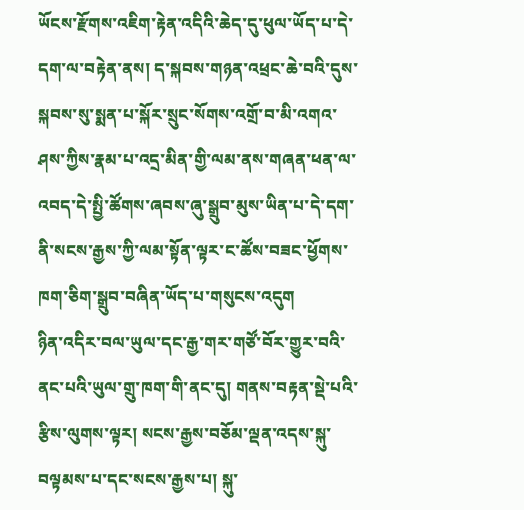ཡོངས་རྫོགས་འཇིག་རྟེན་འདིའི་ཆེད་དུ་ཕུལ་ཡོད་པ་དེ་དག་ལ་བརྟེན་ནས། ད་སྐབས་གཉན་འཕྲང་ཆེ་བའི་དུས་སྐབས་སུ་སྨན་པ་སྐོར་སྲུང་སོགས་འགྲོ་བ་མི་འགའ་ཤས་ཀྱིས་རྣམ་པ་འདྲ་མིན་གྱི་ལམ་ནས་གཞན་ཕན་ལ་འབད་དེ་སྤྱི་ཚོགས་ཞབས་ཞུ་སྒྲུབ་མུས་ཡིན་པ་དེ་དག་ནི་སངས་རྒྱས་ཀྱི་ལམ་སྟོན་ལྟར་ང་ཚོས་བཟང་ཕྱོགས་ཁག་ཅིག་སྒྲུབ་བཞིན་ཡོད་པ་གསུངས་འདུག
ཉིན་འདིར་བལ་ཡུལ་དང་རྒྱ་གར་གཙོ་བོར་གྱུར་བའི་ནང་པའི་ཡུལ་གྲུ་ཁག་གི་ནང་དུ། གནས་བརྟན་སྡེ་པའི་རྩིས་ལུགས་ལྟར། སངས་རྒྱས་བཅོམ་ལྡན་འདས་སྐུ་བལྟམས་པ་དང་སངས་རྒྱས་པ། སྐུ་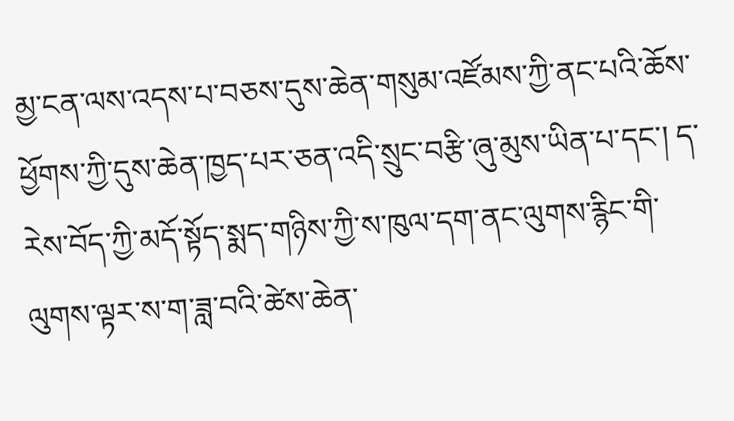མྱ་ངན་ལས་འདས་པ་བཅས་དུས་ཆེན་གསུམ་འཛོམས་ཀྱི་ནང་པའི་ཆོས་ཕྱོགས་ཀྱི་དུས་ཆེན་ཁྱད་པར་ཅན་འདི་སྲུང་བརྩི་ཞུ་མུས་ཡིན་པ་དང་། ད་རེས་བོད་ཀྱི་མདོ་སྟོད་སྨད་གཉིས་ཀྱི་ས་ཁུལ་དག་ནང་ལུགས་རྙིང་གི་ལུགས་ལྟར་ས་ག་ཟླ་བའི་ཚེས་ཆེན་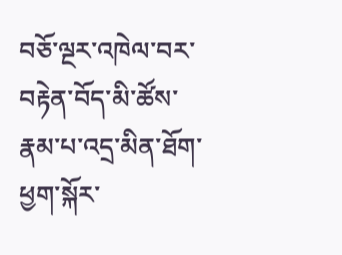བཅོ་ལྔར་འཁེལ་བར་བརྟེན་བོད་མི་ཚོས་རྣམ་པ་འདྲ་མིན་ཐོག་ཕྱག་སྐོར་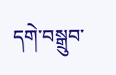དགེ་བསྒྲུབ་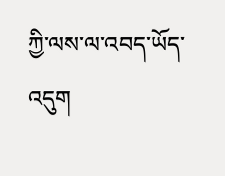ཀྱི་ལས་ལ་འབད་ཡོད་འདུག